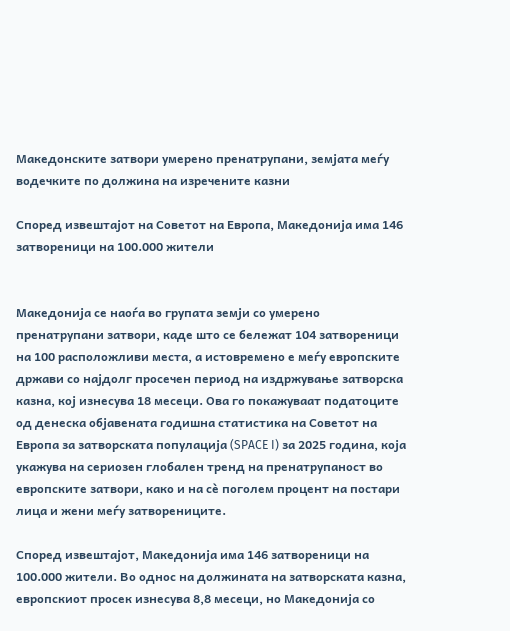Македонските затвори умерено пренатрупани, земјата меѓу водечките по должина на изречените казни

Според извештајот на Советот на Европа, Македонија има 146 затвореници на 100.000 жители


Македонија се наоѓа во групата земји со умерено пренатрупани затвори, каде што се бележат 104 затвореници на 100 расположливи места, а истовремено е меѓу европските држави со најдолг просечен период на издржување затворска казна, кој изнесува 18 месеци. Ова го покажуваат податоците од денеска објавената годишна статистика на Советот на Европа за затворската популација (SPACE I) за 2025 година, која укажува на сериозен глобален тренд на пренатрупаност во европските затвори, како и на сè поголем процент на постари лица и жени меѓу затворениците.

Според извештајот, Македонија има 146 затвореници на 100.000 жители. Во однос на должината на затворската казна, европскиот просек изнесува 8,8 месеци, но Македонија со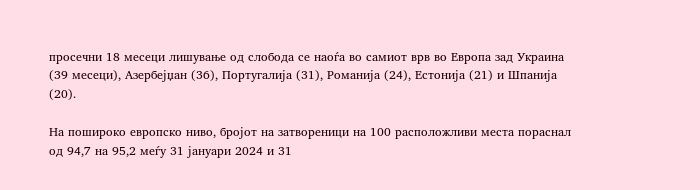просечни 18 месеци лишување од слобода се наоѓа во самиот врв во Европа зад Украина (39 месеци), Азербејџан (36), Португалија (31), Романија (24), Естонија (21) и Шпанија (20).

На пошироко европско ниво, бројот на затвореници на 100 расположливи места пораснал од 94,7 на 95,2 меѓу 31 јануари 2024 и 31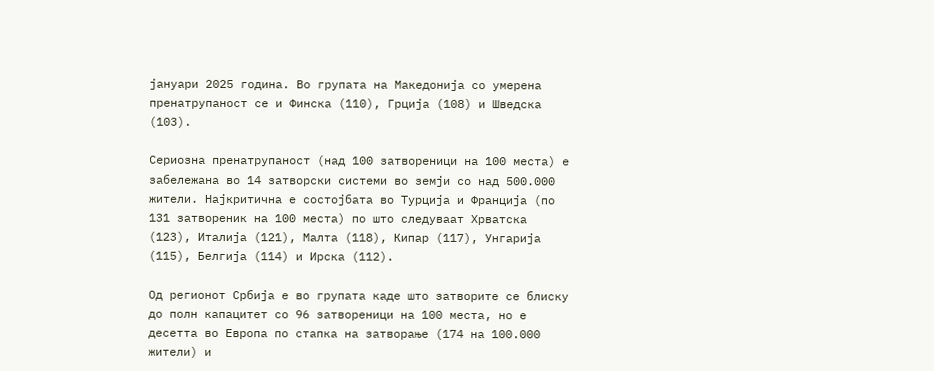јануари 2025 година. Во групата на Македонија со умерена пренатрупаност се и Финска (110), Грција (108) и Шведска (103).

Сериозна пренатрупаност (над 100 затвореници на 100 места) е забележана во 14 затворски системи во земји со над 500.000 жители. Најкритична е состојбата во Турција и Франција (по 131 затвореник на 100 места) по што следуваат Хрватска (123), Италија (121), Малта (118), Кипар (117), Унгарија (115), Белгија (114) и Ирска (112).

Од регионот Србија е во групата каде што затворите се блиску до полн капацитет со 96 затвореници на 100 места, но е десетта во Европа по стапка на затворање (174 на 100.000 жители) и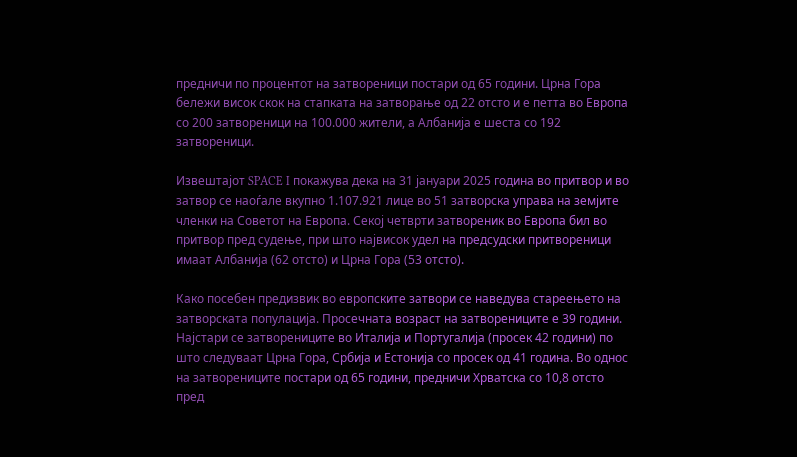предничи по процентот на затвореници постари од 65 години. Црна Гора бележи висок скок на стапката на затворање од 22 отсто и е петта во Европа со 200 затвореници на 100.000 жители, а Албанија е шеста со 192 затвореници.

Извештајот SPACE I покажува дека на 31 јануари 2025 година во притвор и во затвор се наоѓале вкупно 1.107.921 лице во 51 затворска управа на земјите членки на Советот на Европа. Секој четврти затвореник во Европа бил во притвор пред судење, при што највисок удел на предсудски притвореници имаат Албанија (62 отсто) и Црна Гора (53 отсто).

Како посебен предизвик во европските затвори се наведува стареењето на затворската популација. Просечната возраст на затворениците е 39 години. Најстари се затворениците во Италија и Португалија (просек 42 години) по што следуваат Црна Гора, Србија и Естонија со просек од 41 година. Во однос на затворениците постари од 65 години, предничи Хрватска со 10,8 отсто пред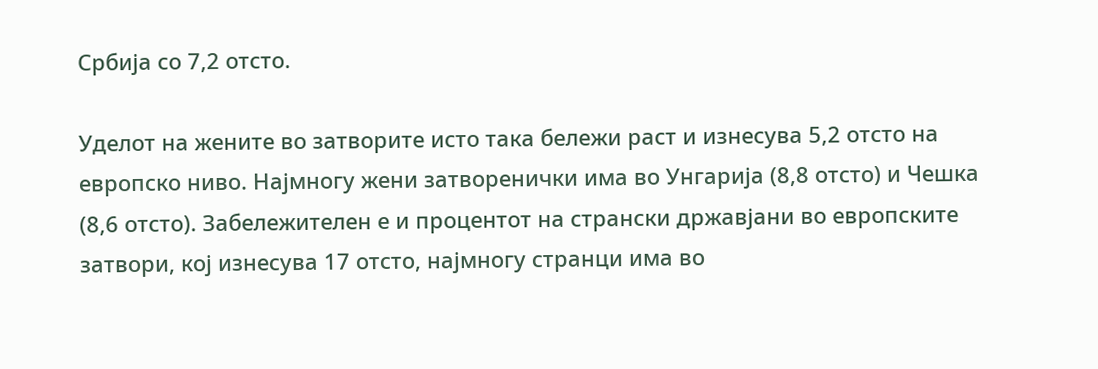Србија со 7,2 отсто.

Уделот на жените во затворите исто така бележи раст и изнесува 5,2 отсто на европско ниво. Најмногу жени затворенички има во Унгарија (8,8 отсто) и Чешка (8,6 отсто). Забележителен е и процентот на странски државјани во европските затвори, кој изнесува 17 отсто, најмногу странци има во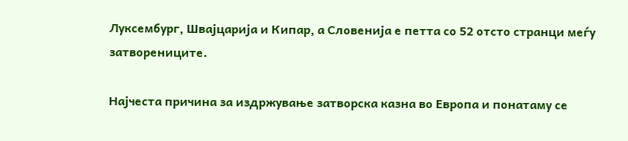Луксембург, Швајцарија и Кипар, а Словенија е петта со 52 отсто странци меѓу затворениците.

Најчеста причина за издржување затворска казна во Европа и понатаму се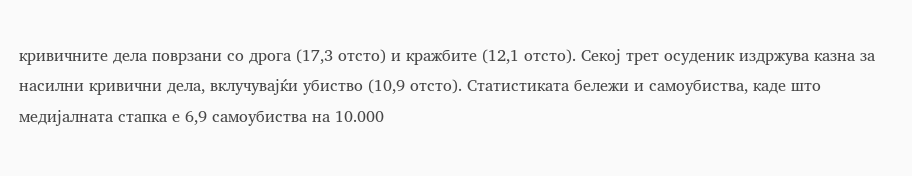кривичните дела поврзани со дрога (17,3 отсто) и кражбите (12,1 отсто). Секој трет осуденик издржува казна за насилни кривични дела, вклучувајќи убиство (10,9 отсто). Статистиката бележи и самоубиства, каде што медијалната стапка е 6,9 самоубиства на 10.000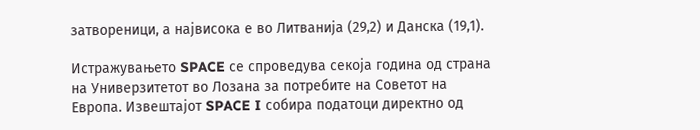затвореници, а највисока е во Литванија (29,2) и Данска (19,1).

Истражувањето SPACE се спроведува секоја година од страна на Универзитетот во Лозана за потребите на Советот на Европа. Извештајот SPACE I собира податоци директно од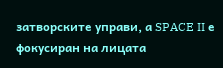затворските управи, а SPACE II е фокусиран на лицата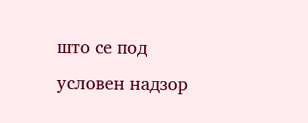што се под условен надзор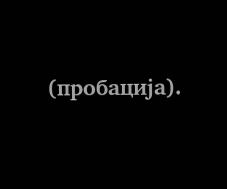(пробација).